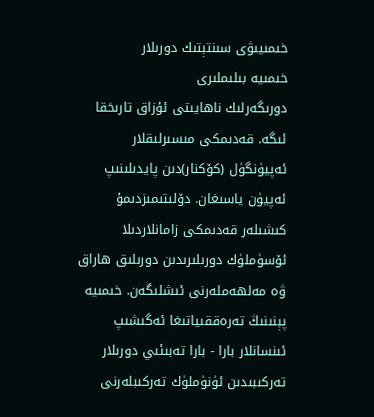خىمىيىۋى سىنتېتىك دورىلار
خىمىيە بىلىملىرى
دورىگەرلىك ناھايىتى ئۇزاق تارىخقا ئىگە. قەدىمكى مىسىرلىقلار ئەپيۈنگۈل (كۆكنار)دىن پايدىلىنىپ ئەپيۈن ياسىغان. دۆلىتىمىزدىمۇ كىشىلەر قەدىمكى زامانلاردىلا ئۆسۈملۈك دورىلىرىدىن دورىلىق ھاراق ۋە مەلھەملەرنى ئىشلىگەن. خىمىيە پېنىنىڭ تەرەققىياتىغا ئەگىشىپ ئىنسانلار بارا - بارا تەبىئىي دورىلار تەركىبىدىن ئۈنۈملۈك تەركىبلەرنى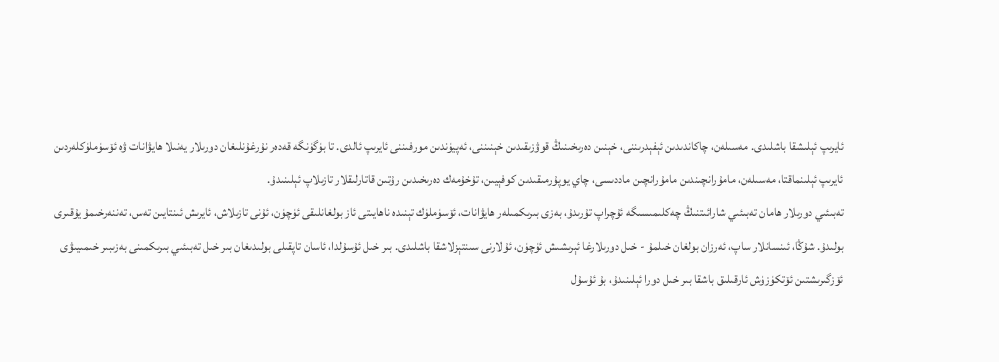ئايرىپ ئېلىشقا باشلىدى. مەسىلەن، چاكاندىدىن ئېفېدرىننى، خېنىن دەرىخىنىڭ قوۋزىقىدىن خېنىننى، ئەپيۈندىن مورفىننى ئايرىپ ئالدى. تا بۈگۈنگە قەدەر نۇرغۇنلىغان دورىلار يەنىلا ھايۋانات ۋە ئۆسۈملۈكلەردىن ئايرىپ ئېلىنماقتا، مەسىلەن، مامۇرانچىندىن مامۇرانچىن ماددىسى، چاي يوپۇرمىقىدىن كوفېيىن، تۇخۇمەك دەرىخىدىن رۇتىن قاتارلىقلار تازىلاپ ئېلىنىدۇ.
تەبىئىي دورىلار ھامان تەبىئىي شارائىتنىڭ چەكلىمىسىگە ئۇچراپ تۇرىدۇ، بەزى بىرىكمىلەر ھايۋانات، ئۆسۈملۈك تېنىدە ناھايىتى ئاز بولغانلىقى ئۈچۈن، ئۇنى تازىلاش، ئايرىش ئىنتايىن تەس، تەننەرخىمۇ يۇقىرى بولىدۇ. شۇڭا، ئىنسانلار ساپ، ئەرزان بولغان خىلمۇ - خىل دورىلارغا ئېرىشىش ئۈچۈن، ئۇلارنى سىنتېزلاشقا باشلىدى. بىر خىل ئۇسۇلدا، ئاسان تاپقىلى بولىدىغان بىر خىل تەبىئىي بىرىكمىنى بەزىبىر خىمىيىۋى ئۆزگىرىشتىن ئۆتكۈزۈش ئارقىلىق باشقا بىر خىل دورا ئېلىنىدۇ، بۇ ئۇسۇل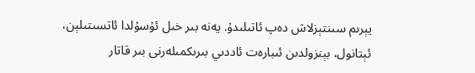يېرىم سىنتېزلاش دەپ ئاتىلىدۇ. يەنە بىر خىل ئۇسۇلدا ئاتسىتىلېن، ئېتانول، بېنزولدىن ئىبارەت ئاددىي بىرىكمىلەرنى بىر قاتار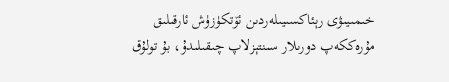خىمىيىۋى رېئاكسىيىلەردىن ئۆتكۈزۈش ئارقىلىق مۇرەككەپ دورىلار سىنتېزلاپ چىقىلىدۇ، بۇ تولۇق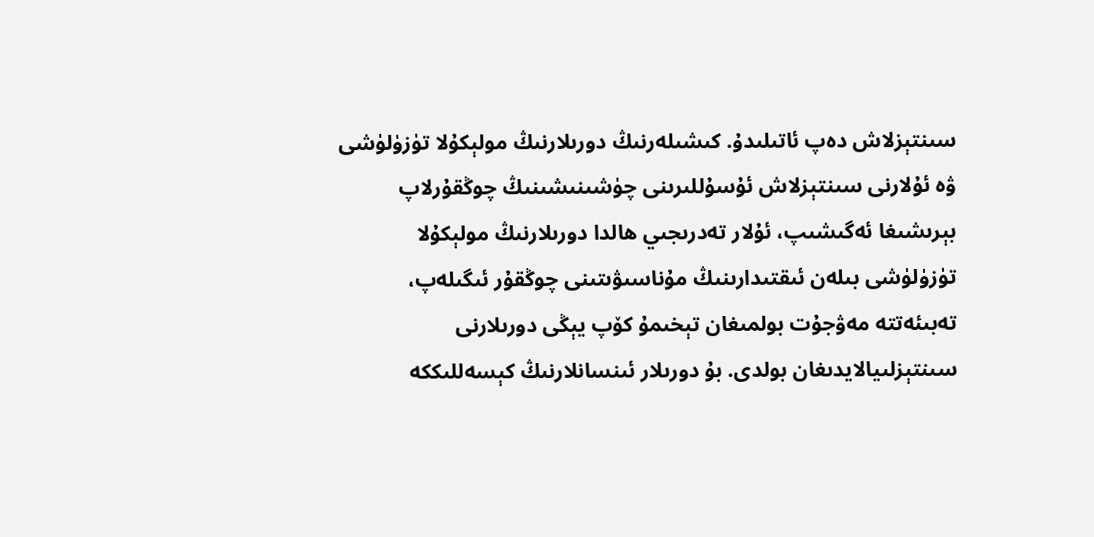سىنتېزلاش دەپ ئاتىلىدۇ. كىشىلەرنىڭ دورىلارنىڭ مولېكۇلا تۈزۈلۈشى ۋە ئۇلارنى سىنتېزلاش ئۇسۇللىرىنى چۈشىنىشىنىڭ چوڭقۇرلاپ بېرىشىغا ئەگىشىپ، ئۇلار تەدرىجىي ھالدا دورىلارنىڭ مولېكۇلا تۈزۈلۈشى بىلەن ئىقتىدارىنىڭ مۇناسىۋىتىنى چوڭقۇر ئىگىلەپ، تەبىئەتتە مەۋجۇت بولمىغان تېخىمۇ كۆپ يېڭى دورىلارنى سىنتېزلىيالايدىغان بولدى. بۇ دورىلار ئىنسانلارنىڭ كېسەللىككە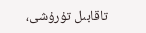تاقابىل تۇرۇشى،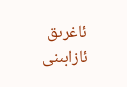ئاغرىق ئازابىنى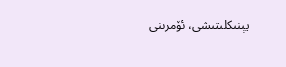يېنىكلىتىشى، ئۆمرىنى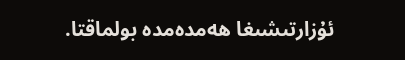ئۇزارتىشىغا ھەمدەمدە بولماقتا.